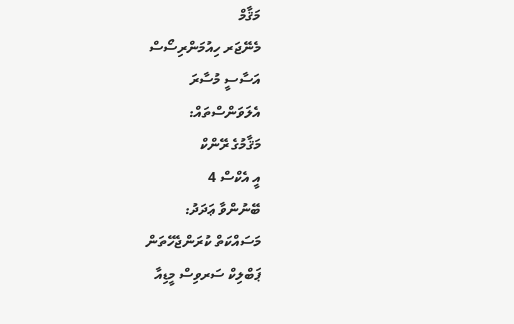މަޤާމް
މެނޭޖަރ ހިއުމަންރިސޯސް
އަސާސީ މުސާރަ
އެލަވަންސްތައް:
މަޤާމުގެ ރޭންކް
އީ އެކްސް 4
ބޭނުންވާ ޢަދަދު:
މަސައްކަތް ކުރަންޖެހޭތަން
ޕަބްލިކް ސަރވިސް މީޑިއާ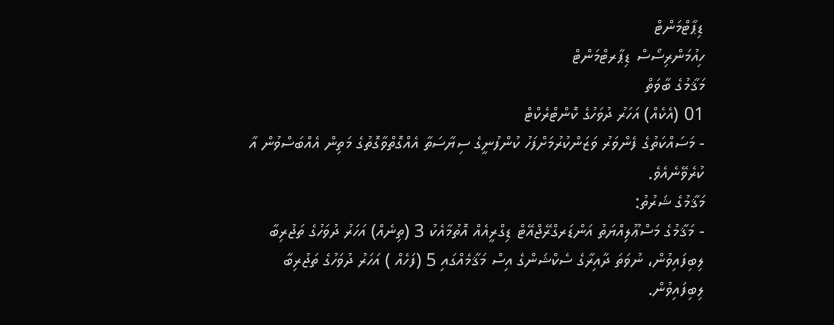ޑިޕާޓްމަންޓް
ހިއުމަންރިސޯސް ޑިޕާރޓްމަންޓް
މަޤާމުގެ ބާވަތް
01 (އެކެއް) އަހަރު ދުވަހުގެ ކޮންޓްރެކްޓް
- މަސައްކަތުގެ ފެންވަރު ވަޒަންކުރުމަށްފަހު ކުންފުނީގެ ސިޔާސަތާ އެއްގޮތްވާގޮތުގެ މަތިން އެއްބަސްވުން އާ ކުރެވޭނެއެވެ.
މަޤާމުގެ ޝަރުތު:
- މަޤާމުގެ މަސްޢޫލިއްޔަތު އަންޑަރގްރޭޖްއޭޓް ޑިގްރީއެއް އޮތުމާއެކު 3 (ތިނެއް) އަހަރު ދުވަހުގެ ތަޖުރިބާ ލިބިފައިވުން، ނުވަތަ ދާއިރާގެ ސެކްޝަންގެ އިސް މަޤާމެއްގައި 5 (ފަހެއް ) އަހަރު ދުވަހުގެ ތަޖުރިބާ ލިބިފައިވުން.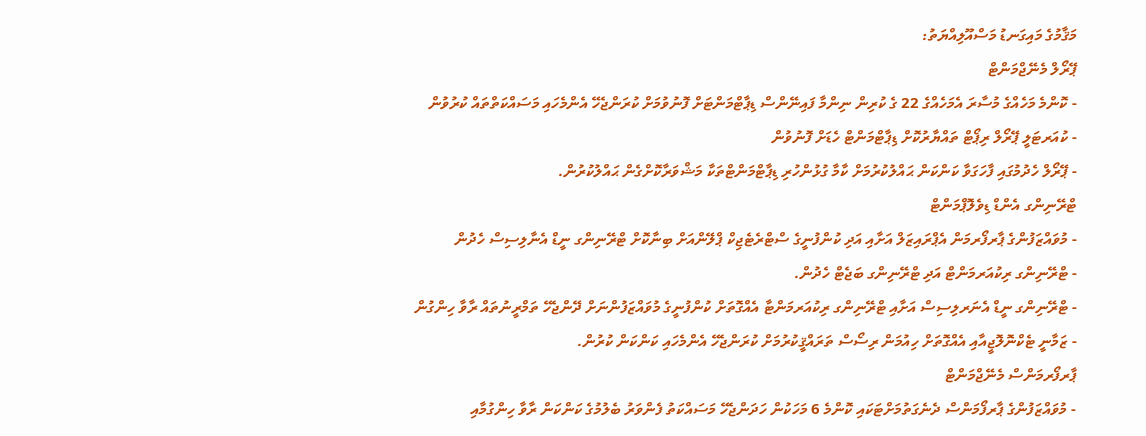މަޤާމުގެ މައިގަނޑު މަސްއޫލިއްޔަތު:
ޕޭރޯލް މެނޭޖްމަންޓް
- ކޮންމެ މަހެއްގެ މުސާރަ އެމަހެއްގެ 22 ގެ ކުރިން ނިންމާ ފައިނޭންސް ޑިޕާޓްމަންޓަށް ފޮނުވުމަށް ކުރަންޖެހޭ އެންމެހައި މަސައްކަތްތައް ކުރުވުން
- ކުއަރޓަލީ ޕޭރޯލް ރިޕޯޓް ތައްޔާރުކޮށް ޑިޕާޓްމަންޓް ހެޑަށް ފޮނުވުން
- ޕޭރޯލް ހެދުމުގައި ފާހަގަވާ ކަންކަން ޙައްލުކުރުމަށް ކާމާ ގުޅުންހުރި ޑިޕާޓްމަންޓްތަކާ މަޝްވަރާކޮށްގެން ޙައްލުކުރުން.
ޓްރޭނިންގ އެންޑް ޑިވެލޮޕްމަންޓް
- މުވައްޒަފުންގެ ޕާރފޯރމަން އެޕްރައިޒަލް އަށާއި އަދި ކުންފުނީގެ ސްޓްރެޓެޖިކް ޕްލޭންއަށް ބިނާކޮށް ޓްރޭނިންގ ނީޑް އެނާލިސިސް ހެދުން
- ޓްރޭނިންގ ރިކުއަރމަންޓް އަދި ޓްރޭނިންގ ބަޖެޓް ހެދުން.
- ޓްރޭނިންގ ނީޑް އެނަރލިސިސް އަށާއި ޓްރޭނިންގ ރިކުއަރމަންޓާ އެއްގޮތަށް ކުންފުނީގެ މުވައްޒަފުންނަށް ދޭންޖެހޭ ތަމްރީނުތައް ރާވާ ހިންގުން
- ޒަމާނީ ޓެކްނޮލޮޖީއާއި އެއްގޮތަށް ހިއުމަން ރިސޯސް ތަރައްޤީކުރުމަށް ކުރަންޖެހޭ އެންމެހައި ކަންކަން ކުރުން.
ޕާރފޯރމަންސް މެނޭޖްމަންޓް
- މުވައްޒަފުންގެ ޕާރފޯމަންސް ދެނެގަތުމަށްޓަކައި ކޮންމެ 6 މަހަކުން ހަދަންޖެހޭ މަސައްކަތު ފެންވަރު ބެލުމުގެ ކަންކަން ރާވާ ހިންގުމާއި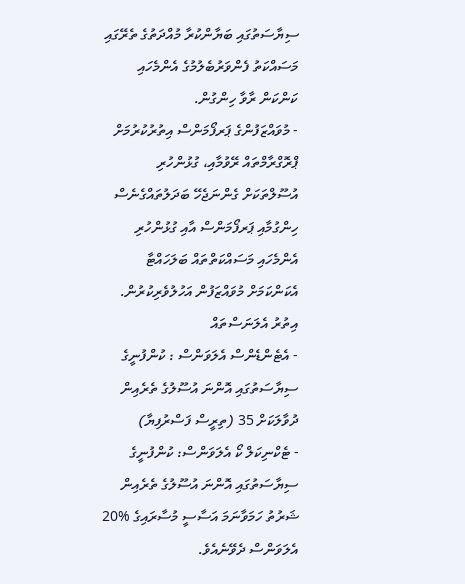ސިޔާސަތުގައި ބަޔާންކުރާ މުއްދަތުގެ ތެރޭގައި މަސައްކަތު ފެންވަރުބެލުމުގެ އެންމެހައި ކަންކަން ރާވާ ހިންގުން.
- މުވައްޒަފުންގެ ޕަރފޯމަންސް އިތުރުކުރުމަށް ޕްރޮގްރާމްތައް ރޭވުމާއި، ގުޅުންހުރި އުސޫލްތަކަށް ގެންނަޖެހޭ ބަދަލުތައްގެނެސް ހިންގުމާއި ޕަރފޯމަންސް އާއި ގުޅުންހުރި އެންމެހައި މަސައްކަތްތައް ބަލަހައްޓާ އެކަންކަމަށް މުވައްޒަފުން އަހުލުވެރިކުރުން.
އިތުރު އެލަނަސްތައް
- އެޓެންޑެންސް އެލަވަންސް : ކުންފުނީގެ ސިޔާސަތުގައި އޮންނަ އުސޫލުގެ ތެރެއިން ދުވާލަކަށް 35 (ތިރީސް ފަސްރުފިޔާ)
- ޓެކްނިކަލް ކޯ އެލަވަންސް: ކުންފުނީގެ ސިޔާސަތުގައި އޮންނަ އުސޫލުގެ ތެރެއިން ޝަރުތު ހަމަވާނަމަ އަސާސީ މުސާރައިގެ %20 އެލަވަންސް ދެވޭނެއެވެ.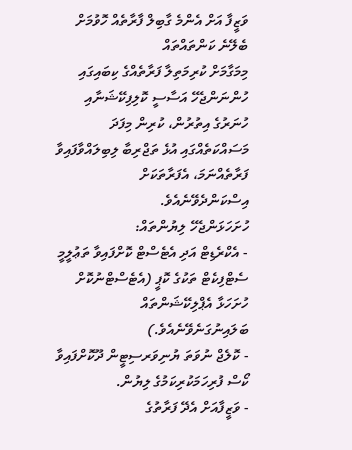ވަޒީފާ އަށް އެންމެ ގާބިލް ފާރާތެއް ހޮވުމަށް ބެލޭނެ ކަންތައްތައް
މިމަގާމަށް ކުރިމަތިލާ ފަރާތެއްގެ ކިބައިގައި ހުންނަންޖެހޭ އަސާސީ ކޮލިފިކޭޝަނާއި ހުނަރުގެ އިތުރުން، ކުރިން މިފަދަ މަސައްކަތެއްގައި އުޅެ ތަޖްރިބާ ލިބިލައްވާފައިވާ ފަރާތެއްނަމަ، އެފަރާތަކަށް އިސްކަންދެވޭނެއެވެ.
ހުށަހަޅަންޖެހޭ ލިޔުންތައް:
- އެކްރެޑިޓް އަދި އެޓެސްޓް ކޮށްފައިވާ ތަޢުލީމީ ސެޓްފިކެޓް ތަކުގެ ކޮޕީ (އެޓެސްޓްނުކޮށް ހުށަހަޅާ އެޕްލިކޭޝަންތައް ބަލައިނުގަނެވޭނެއެވެ.)
- ކޮލެޖް ނުވަތަ ޔުނިވަރސިޓީން ދޫކޮށްފައިވާ ކޯސް ފުރިހަމަކުރިކަމުގެ ލިޔުން.
- ވަޒީފާއަށް އެދޭ ފަރާތުގެ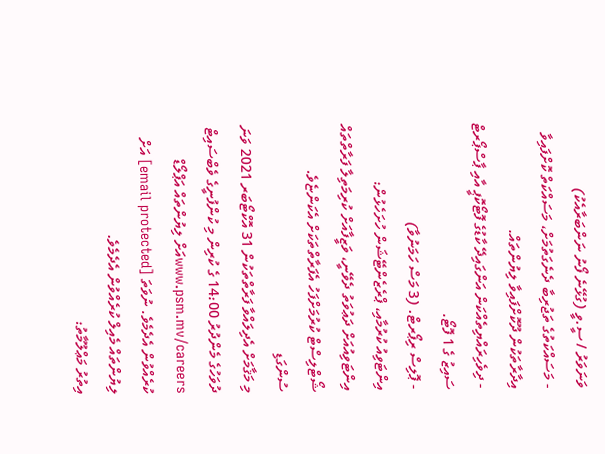ވަނަވަރު / ސީ.ވީ (ގުޅޭނެ ފޯނު ނަންބަރާއެކު)
- މަސައްކަތުގެ ތަޖުރިބާ ދެނެގަތުމަށް، މަސައްކަތް ކޮށްފައިވާ އިދާރާތަކުން ދޫކޮށްފައިވާ ލިޔުންތައް.
- ދިވެހިރައްޔިތެއްކަން އަންގައިދޭ ކާޑުގެ ފޮޓޯކޮޕީ އާއި ޕާސްޕޯރޓް ސައިޒު ގެ 1 ފޮޓޯ.
- ޕޮލިސް ރިޕޯރޓް. (3 މަސް ހަމަނުވާ)
އިންޓަވިއު ކުރުމާއި، ޕްރެޒެންޓޭޝަން ހުށަހެޅުން:
އިންޓަވިއުއަށް ދަޢުވަތު ދެވޭނީ، ވަޒީފާއަށް ކުރިމަތިލާ ފަރާތްތައް ޝޯޓްލިސްޓް ކުރުމަށްފަހު އެފަރާތްތަކަށް އެކަންޏެވެ.
ސުންގަޑި
މި މަޤާމަށް އެދިލައްވާ ފަރާތްތަކުން 31 އޮކްޓޯބަރ 2021 ވަނަ ދުވަހުގެ މެންދުރު 14:00 ގެ ކުރިން މި ކުންފުނީގެ ވެބްސައިޓް www.psm.mv/careersއަށް ލިޔުންތައް އަޕްލޯޑް ކުރެއްވުން އެދެމެވެ. ނުވަތަ [email protected] އަށް ލިޔުންތައް މެއިލް ކުރެއްވުން އެދެމެވެ.
އިތުރު މަޢްލޫމާތު: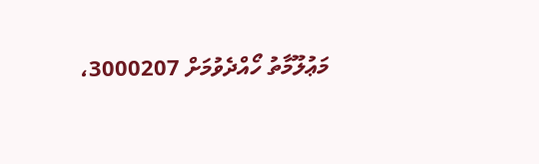މަޢުލޫމާތު ހޯއްދެވުމަށް 3000207،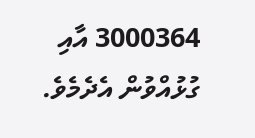3000364 އާއި ގުޅުއްވުން އެދެމެވެ.